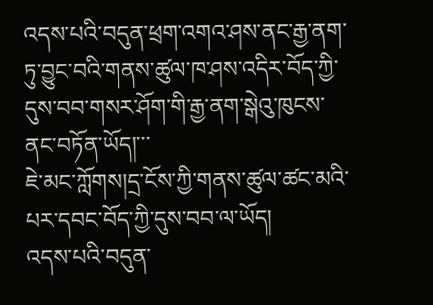འདས་པའི་བདུན་ཕྲག་འགའ་ཤས་ནང་རྒྱ་ནག་ཏུ་བྱུང་བའི་གནས་ཚུལ་ཁ་ཤས་འདིར་བོད་ཀྱི་དུས་བབ་གསར་ཤོག་གི་རྒྱ་ནག་སྒེའུ་ཁུངས་ནང་བཏོན་ཡོད།་་་
ཇེ་མང་ཀློགས།དྲ་ངོས་ཀྱི་གནས་ཚུལ་ཚང་མའི་པར་དབང་བོད་ཀྱི་དུས་བབ་ལ་ཡོད།
འདས་པའི་བདུན་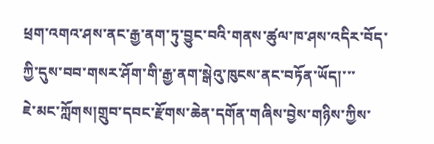ཕྲག་འགའ་ཤས་ནང་རྒྱ་ནག་ཏུ་བྱུང་བའི་གནས་ཚུལ་ཁ་ཤས་འདིར་བོད་ཀྱི་དུས་བབ་གསར་ཤོག་གི་རྒྱ་ནག་སྒེའུ་ཁུངས་ནང་བཏོན་ཡོད།་་་
ཇེ་མང་ཀློགས།གྲུབ་དབང་རྫོགས་ཆེན་དགོན་གཞིས་བྱེས་གཉིས་ཀྱིས་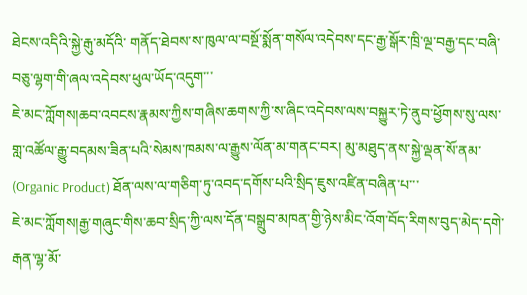ཐེངས་འདིའི་སྐྱེ་རྒུ་མདོའི་ གནོད་ཐེབས་ས་ཁུལ་ལ་བསྔོ་སྨོན་གསོལ་འདེབས་དང་རྒྱ་སྒོར་ཁྲི་ལྔ་བརྒྱ་དང་བཞི་ བཅུ་ལྷག་གི་ཞལ་འདེབས་ཕུལ་ཡོད་འདུག་་་
ཇེ་མང་ཀློགས།ཆབ་འབངས་རྣམས་ཀྱིས་གཞིས་ཆགས་ཀྱི་ས་ཞིང་འདེབས་ལས་བསྐྱུར་ཏེ་ནུབ་ཕྱོགས་སུ་ལས་གླ་འཚོལ་རྒྱུ་བདམས་ཟིན་པའི་སེམས་ཁམས་ལ་རྒྱུས་ལོན་མ་གནང་བར། མུ་མཐུད་ནས་སྐྱེ་ལྡན་སོ་ནམ་ (Organic Product) ཐོན་ལས་ལ་གཅིག་ཏུ་འབད་དགོས་པའི་སྲིད་ཇུས་འཛིན་བཞིན་པ་་་
ཇེ་མང་ཀློགས།རྒྱ་གཞུང་གིས་ཆབ་སྲིད་ཀྱི་ལས་དོན་བསྒྲུབ་མཁན་གྱི་ཉེས་མིང་འོག་བོད་རིགས་བུད་མེད་དགེ་རྒན་ལྷ་མོ་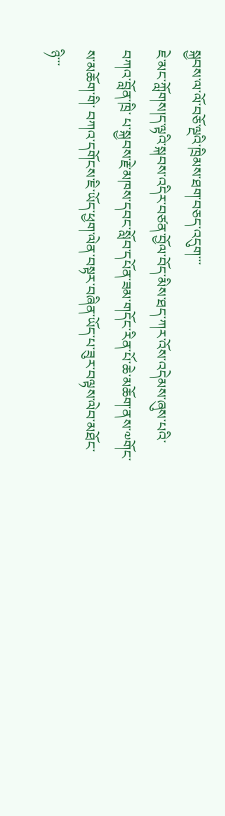སྐྱབས་ལ་ལོ་བཅོ་ལྔའི་ཁྲིམས་ཐག་བཅད་འདུག་་་
ཇེ་མང་ཀློགས།ད་ལྟའི་སྐབས་འདིར་བཙན་བྱོལ་བོད་མིས་ཐད་ཀར་འོས་འདེམས་ཞུས་པའི་བཀའ་བློན་ཁྲི་ པ་སྐྱབས་རྗེ་མཁས་དབང་སློབ་དཔོན་ཟམ་གདོང་རིན་པོ་ཆེ་མཆོག་ནས་༧གོང་ས་མཆོག་གི་ བཀའ་དགོངས་ཇི་ཡོད་ཕྱག་ལེན་བསྟར་བཞིན་ཡོད་པ་ཟུར་བལྟས་ལེབ་མཐོང་ཉི་་་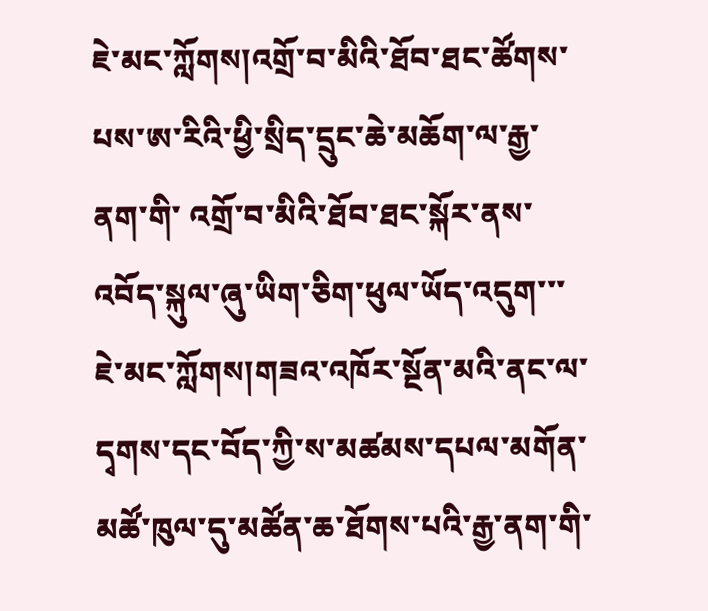ཇེ་མང་ཀློགས།འགྲོ་བ་མིའི་ཐོབ་ཐང་ཚོགས་པས་ཨ་རིའི་ཕྱི་སྲིད་དྲུང་ཆེ་མཆོག་ལ་རྒྱ་ནག་གི་ འགྲོ་བ་མིའི་ཐོབ་ཐང་སྐོར་ནས་འབོད་སྐུལ་ཞུ་ཡིག་ཅིག་ཕུལ་ཡོད་འདུག་་་
ཇེ་མང་ཀློགས།གཟའ་འཁོར་སྔོན་མའི་ནང་ལ་དྭགས་དང་བོད་ཀྱི་ས་མཚམས་དཔལ་མགོན་མཚོ་ཁུལ་དུ་མཚོན་ཆ་ཐོགས་པའི་རྒྱ་ནག་གི་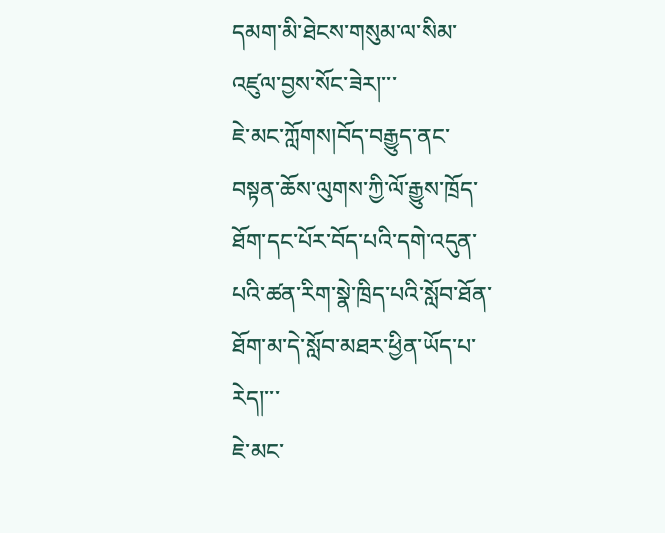དམག་མི་ཐེངས་གསུམ་ལ་སིམ་འཛུལ་བྱས་སོང་ཟེར།་་་
ཇེ་མང་ཀློགས།བོད་བརྒྱུད་ནང་བསྟན་ཆོས་ལུགས་ཀྱི་ལོ་རྒྱུས་ཁྲོད་ཐོག་དང་པོར་བོད་པའི་དགེ་འདུན་པའི་ཚན་རིག་སྣེ་ཁྲིད་པའི་སློབ་ཐོན་ཐོག་མ་དེ་སློབ་མཐར་ཕྱིན་ཡོད་པ་རེད།་་་
ཇེ་མང་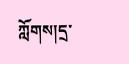ཀློགས།དྲ་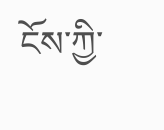ངོས་ཀྱི་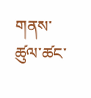གནས་ཚུལ་ཚང་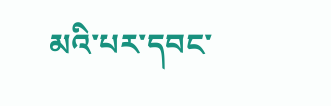མའི་པར་དབང་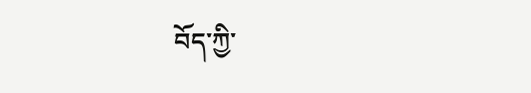བོད་ཀྱི་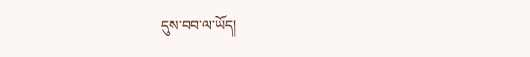དུས་བབ་ལ་ཡོད།